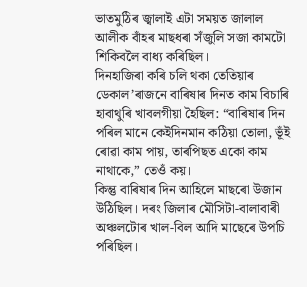ভাতমুঠিৰ জ্বালাই এটা সময়ত জালাল আলীক বাঁহৰ মাছধৰা সঁজুলি সজা কামটো শিকিবলৈ বাধ্য কৰিছিল।
দিনহাজিৰা কৰি চলি থকা তেতিয়াৰ ডেকাল’ৰাজনে বাৰিষাৰ দিনত কাম বিচাৰি হাবাথুৰি খাবলগীয়া হৈছিল: “বাৰিষাৰ দিন পৰিল মানে কেইদিনমান কঠিয়া তোলা, ভূঁই ৰোৱা কাম পায়, তাৰপিছত একো কাম নাথাকে,” তেওঁ কয়।
কিন্তু বাৰিষাৰ দিন আহিলে মাছৰো উজান উঠিছিল। দৰং জিলাৰ মৌসিটা-বালাবাৰী অঞ্চলটোৰ খাল-বিল আদি মাছেৰে উপচি পৰিছিল।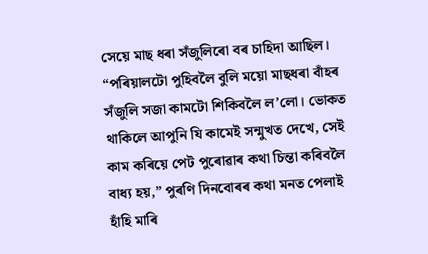সেয়ে মাছ ধৰা সঁজুলিৰো বৰ চাহিদা আছিল। “পৰিয়ালটো পুহিবলৈ বুলি ময়ো মাছধৰা বাঁহৰ সঁজুলি সজা কামটো শিকিবলৈ ল’লো। ভোকত থাকিলে আপুনি যি কামেই সন্মুখত দেখে, সেই কাম কৰিয়ে পেট পুৰোৱাৰ কথা চিন্তা কৰিবলৈ বাধ্য হয়,” পুৰণি দিনবোৰৰ কথা মনত পেলাই হাঁহি মাৰি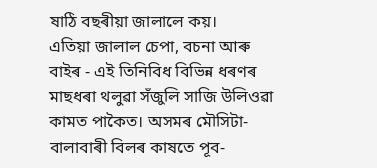ষাঠি বছৰীয়া জালালে কয়।
এতিয়া জালাল চেপা, বচনা আৰু বাইৰ - এই তিনিবিধ বিভিন্ন ধৰণৰ মাছধৰা থলুৱা সঁজুলি সাজি উলিওৱা কামত পাকৈত। অসমৰ মৌসিটা-বালাবাৰী বিলৰ কাষতে পূব-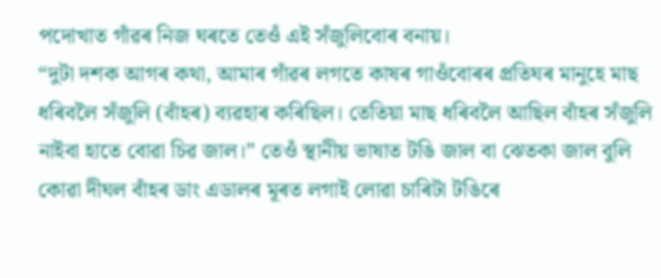পদোখাত গাঁৱৰ নিজ ঘৰতে তেওঁ এই সঁজুলিবোৰ বনায়।
“দুটা দশক আগৰ কথা, আমাৰ গাঁৱৰ লগতে কাষৰ গাওঁবোৰৰ প্ৰতিঘৰ মানুহে মাছ ধৰিবলৈ সঁজুলি (বাঁহৰ) ব্যৱহাৰ কৰিছিল। তেতিয়া মাছ ধৰিবলৈ আছিল বাঁহৰ সঁজুলি নাইবা হাতে বোৱা চিৱ জাল।” তেওঁ স্থানীয় ভাষাত টঙি জাল বা ঝেতকা জাল বুলি কোৱা দীঘল বাঁহৰ ডাং এডালৰ মূৰত লগাই লোৱা চাৰিটা টঙিৰে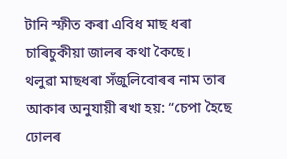টানি স্ফীত কৰা এবিধ মাছ ধৰা চাৰিচুকীয়া জালৰ কথা কৈছে।
থলুৱা মাছধৰা সঁজুলিবোৰৰ নাম তাৰ আকাৰ অনুযায়ী ৰখা হয়: “চেপা হৈছে ঢোলৰ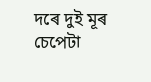দৰে দুই মূৰ চেপেটা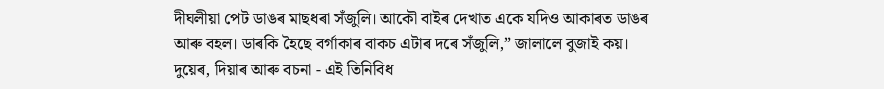দীঘলীয়া পেট ডাঙৰ মাছধৰা সঁজুলি। আকৌ বাইৰ দেখাত একে যদিও আকাৰত ডাঙৰ আৰু বহল। ডাৰকি হৈছে বৰ্গাকাৰ বাকচ এটাৰ দৰে সঁজুলি,” জালালে বুজাই কয়। দুয়েৰ, দিয়াৰ আৰু বচনা - এই তিনিবিধ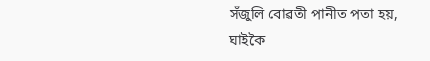সঁজুলি বোৱতী পানীত পতা হয়, ঘাইকৈ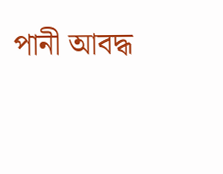পানী আবদ্ধ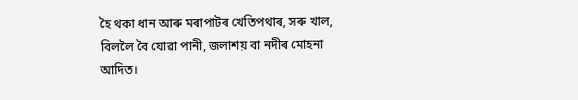হৈ থকা ধান আৰু মৰাপাটৰ খেতিপথাৰ, সৰু খাল, বিললৈ বৈ যোৱা পানী, জলাশয় বা নদীৰ মোহনা আদিত।